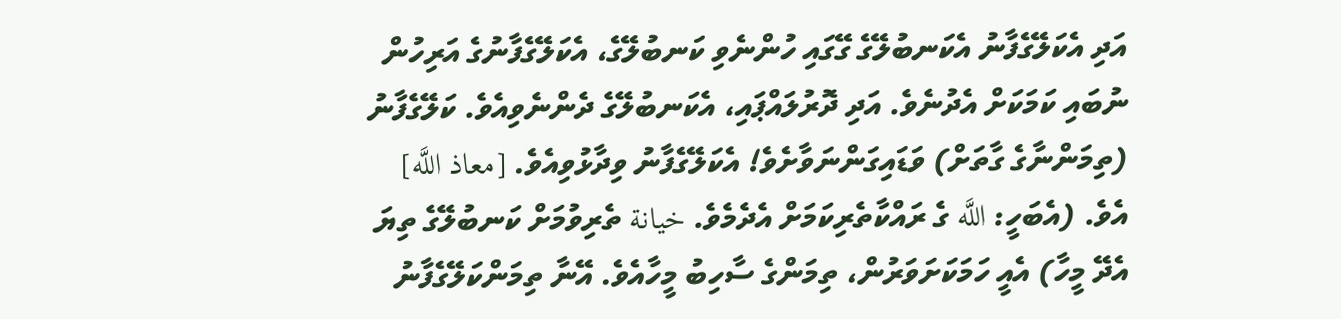އަދި އެކަލޭގެފާނު އެކަނބުލޭގެ ގޭގައި ހުންނެވި ކަނބުލޭގެ، އެކަލޭގެފާނުގެ އަރިހުން ނުބައި ކަމަކަށް އެދުނެވެ. އަދި ދޮރުލައްޕައި، އެކަނބުލޭގެ ދެންނެވިއެވެ. ކަލޭގެފާނު (ތިމަންނާގެ ގާތަށް) ވަޑައިގަންނަވާށެވެ! އެކަލޭގެފާނު ވިދާޅުވިއެވެ. [معاذ اللَّه] އެވެ. (އެބަހީ: اللَّه ގެ ރައްކާތެރިކަމަށް އެދެމެވެ. خيانة ތެރިވުމަށް ކަނބުލޭގެ ތިޔަ އެދޭ މީހާ) އެއީ ހަމަކަށަވަރުން، ތިމަންގެ ސާހިބު މީހާއެވެ. އޭނާ ތިމަންކަލޭގެފާނު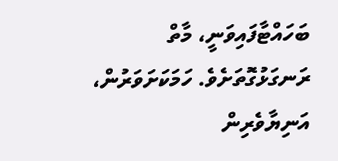ބަހައްޓާފައިވަނީ، މާތް ރަނގަޅުގޮތަށެވެ. ހަމަކަށަވަރުން، އަނިޔާވެރިން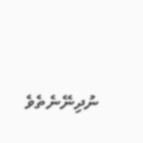ނުދިނޭނެތެވެ